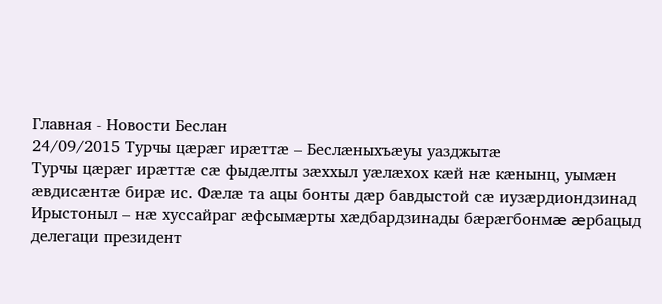Главная - Новости Беслан
24/09/2015 Турчы цæрæг ирæттæ – Беслæныхъæуы уазджытæ
Турчы цæрæг ирæттæ сæ фыдæлты зæххыл уæлæхох кæй нæ кæнынц, уымæн æвдисæнтæ бирæ ис. Фæлæ та ацы бонты дæр бавдыстой сæ иузæрдиондзинад Ирыстоныл – нæ хуссайраг æфсымæрты хæдбардзинады бæрæгбонмæ æрбацыд делегаци президент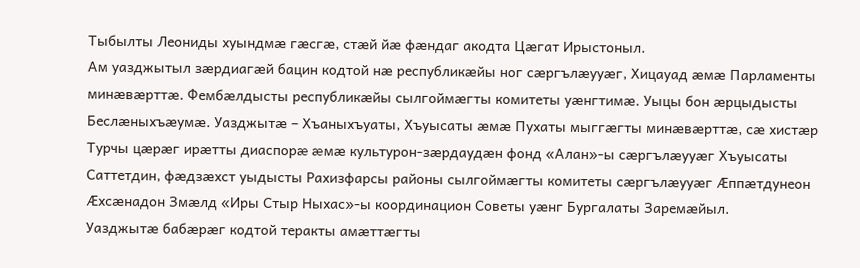Тыбылты Леониды хуындмæ гæсгæ, стæй йæ фæндаг акодта Цæгат Ирыстоныл.
Ам уазджытыл зæрдиагæй бацин кодтой нæ республикæйы ног сæргълæууæг, Хицауад æмæ Парламенты минæвæрттæ. Фембæлдысты республикæйы сылгоймæгты комитеты уæнгтимæ. Уыцы бон æрцыдысты Беслæныхъæумæ. Уазджытæ – Хъаныхъуаты, Хъуысаты æмæ Пухаты мыггæгты минæвæрттæ, сæ хистæр Турчы цæрæг ирæтты диаспорæ æмæ культурон-зæрдаудæн фонд «Алан»-ы сæргълæууæг Хъуысаты Саттетдин, фæдзæхст уыдысты Рахизфарсы районы сылгоймæгты комитеты сæргълæууæг Æппæтдунеон Æхсæнадон Змæлд «Иры Стыр Ныхас»-ы координацион Советы уæнг Бургалаты Заремæйыл.
Уазджытæ бабæрæг кодтой теракты амæттæгты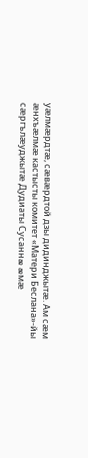уæлмæрдтæ, сæвæрдтой дзы дидинджытæ. Ам сæм æнхъæлмæ кастысты комитет «Матери Беслана»-йы сæргълæуджытæ Дудиаты Сусаннæ æмæ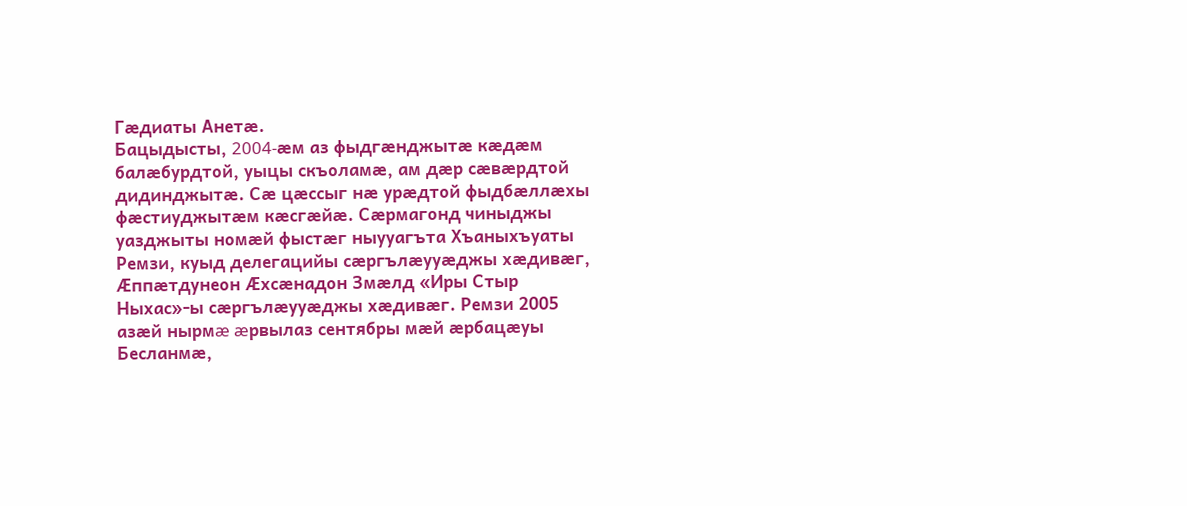Гæдиаты Анетæ.
Бацыдысты, 2004-æм аз фыдгæнджытæ кæдæм балæбурдтой, уыцы скъоламæ, ам дæр сæвæрдтой дидинджытæ. Сæ цæссыг нæ урæдтой фыдбæллæхы фæстиуджытæм кæсгæйæ. Сæрмагонд чиныджы уазджыты номæй фыстæг ныууагъта Хъаныхъуаты Ремзи, куыд делегацийы сæргълæууæджы хæдивæг, Æппæтдунеон Æхсæнадон Змæлд «Иры Стыр Ныхас»-ы сæргълæууæджы хæдивæг. Ремзи 2005 азæй нырмæ æрвылаз сентябры мæй æрбацæуы Бесланмæ,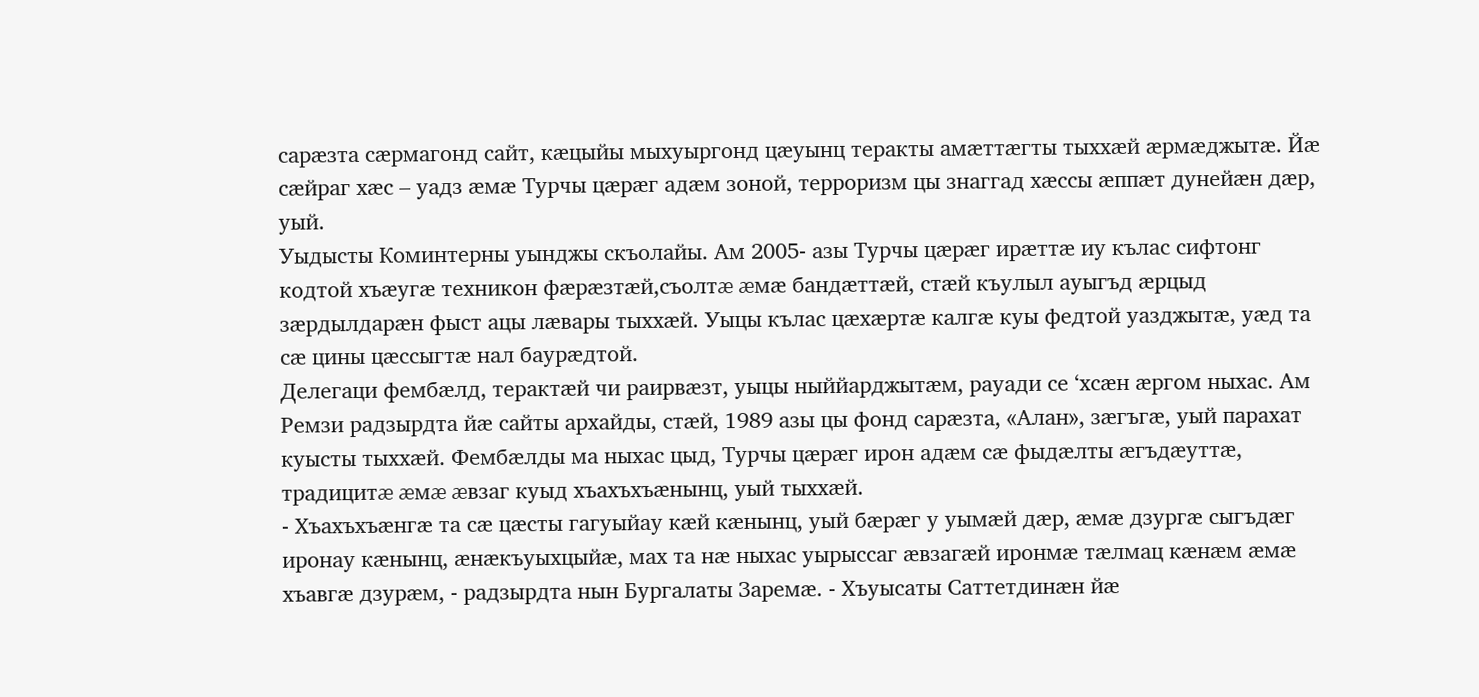сарæзта сæрмагонд сайт, кæцыйы мыхуыргонд цæуынц теракты амæттæгты тыххæй æрмæджытæ. Йæ сæйраг хæс – уадз æмæ Турчы цæрæг адæм зоной, терроризм цы знаггад хæссы æппæт дунейæн дæр, уый.
Уыдысты Коминтерны уынджы скъолайы. Ам 2005- азы Турчы цæрæг ирæттæ иу кълас сифтонг кодтой хъæугæ техникон фæрæзтæй,съолтæ æмæ бандæттæй, стæй къулыл ауыгъд æрцыд зæрдылдарæн фыст ацы лæвары тыххæй. Уыцы кълас цæхæртæ калгæ куы федтой уазджытæ, уæд та сæ цины цæссыгтæ нал баурæдтой.
Делегаци фембæлд, терактæй чи раирвæзт, уыцы ныййарджытæм, рауади се ‘хсæн æргом ныхас. Ам Ремзи радзырдта йæ сайты архайды, стæй, 1989 азы цы фонд сарæзта, «Алан», зæгъгæ, уый парахат куысты тыххæй. Фембæлды ма ныхас цыд, Турчы цæрæг ирон адæм сæ фыдæлты æгъдæуттæ, традицитæ æмæ æвзаг куыд хъахъхъæнынц, уый тыххæй.
- Хъахъхъæнгæ та сæ цæсты гагуыйау кæй кæнынц, уый бæрæг у уымæй дæр, æмæ дзургæ сыгъдæг иронау кæнынц, æнæкъуыхцыйæ, мах та нæ ныхас уырыссаг æвзагæй иронмæ тæлмац кæнæм æмæ хъавгæ дзурæм, - радзырдта нын Бургалаты Заремæ. - Хъуысаты Саттетдинæн йæ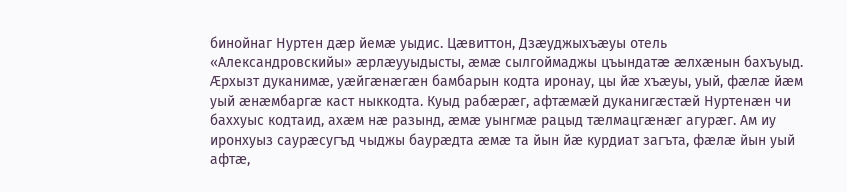бинойнаг Нуртен дæр йемæ уыдис. Цæвиттон, Дзæуджыхъæуы отель «Александровскийы» æрлæууыдысты, æмæ сылгоймаджы цъындатæ æлхæнын бахъуыд. Æрхызт дуканимæ, уæйгæнæгæн бамбарын кодта иронау, цы йæ хъæуы, уый, фæлæ йæм уый æнæмбаргæ каст ныккодта. Куыд рабæрæг, афтæмæй дуканигæстæй Нуртенæн чи баххуыс кодтаид, ахæм нæ разынд, æмæ уынгмæ рацыд тæлмацгæнæг агурæг. Ам иу иронхуыз саурæсугъд чыджы баурæдта æмæ та йын йæ курдиат загъта, фæлæ йын уый афтæ,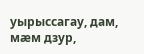уырыссагау, дам, мæм дзур,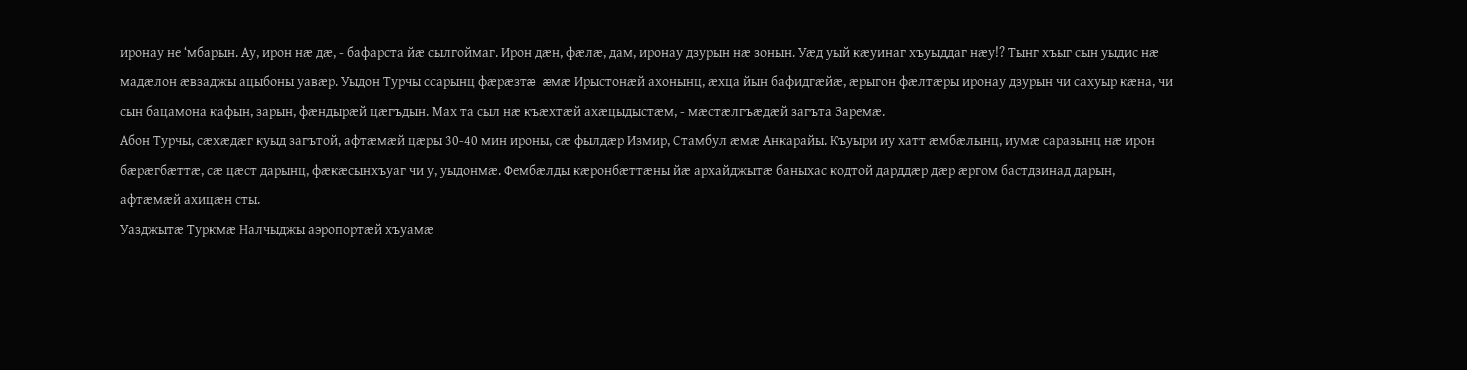иронау не ‘мбарын. Ау, ирон нæ дæ, - бафарста йæ сылгоймаг. Ирон дæн, фæлæ, дам, иронау дзурын нæ зонын. Уæд уый кæуинаг хъуыддаг нæу!? Тынг хъыг сын уыдис нæ мадæлон æвзаджы ацыбоны уавæр. Уыдон Турчы ссарынц фæрæзтæ æмæ Ирыстонæй ахонынц, æхца йын бафидгæйæ, æрыгон фæлтæры иронау дзурын чи сахуыр кæна, чи сын бацамона кафын, зарын, фæндырæй цæгъдын. Мах та сыл нæ къæхтæй ахæцыдыстæм, - мæстæлгъæдæй загъта Заремæ.
Абон Турчы, сæхæдæг куыд загътой, афтæмæй цæры 30-40 мин ироны, сæ фылдæр Измир, Стамбул æмæ Анкарайы. Къуыри иу хатт æмбæлынц, иумæ саразынц нæ ирон бæрæгбæттæ, сæ цæст дарынц, фæкæсынхъуаг чи у, уыдонмæ. Фембæлды кæронбæттæны йæ архайджытæ баныхас кодтой дарддæр дæр æргом бастдзинад дарын, афтæмæй ахицæн сты.
Уазджытæ Туркмæ Налчыджы аэропортæй хъуамæ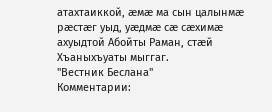атахтаиккой, æмæ ма сын цалынмæ рæстæг уыд, уæдмæ сæ сæхимæ ахуыдтой Абойты Раман, стæй Хъаныхъуаты мыггаг.
"Вестник Беслана"
Комментарии: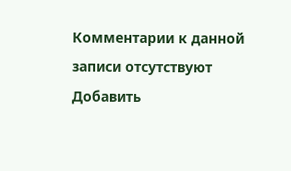Комментарии к данной записи отсутствуют
Добавить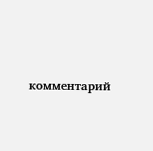комментарий